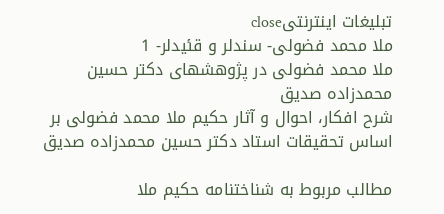تبلیغات اینترنتیclose
ملا محمد فضولی- سندلر و قئیدلر- 1
ملا محمد فضولی در پژوهشهای دکتر حسین محمدزاده صدیق
شرح افکار، احوال و آثار حکیم ملا محمد فضولی بر اساس تحقیقات استاد دکتر حسین محمدزاده صدیق

مطالب مربوط به شناختنامه حکیم ملا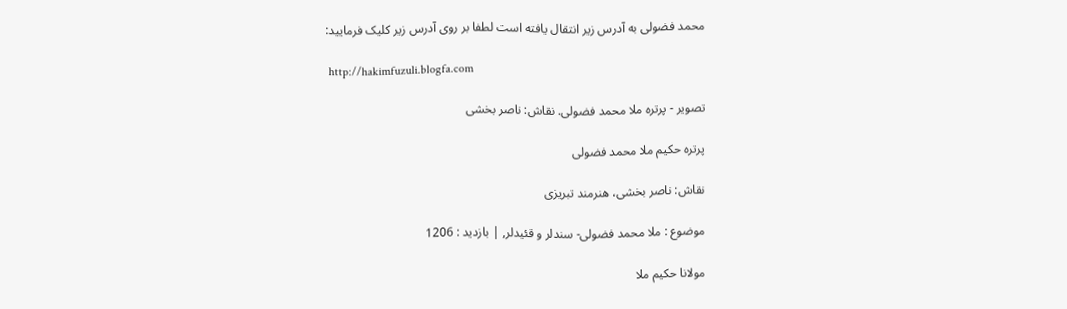محمد فضولی به آدرس زیر انتقال یافته است لطفا بر روی آدرس زیر کلیک فرمایید:

 http://hakimfuzuli.blogfa.com

تصویر - پرتره ملا محمد فضولی. نقاش: ناصر بخشی

پرتره حکیم ملا محمد فضولی

نقاش: ناصر بخشی، هنرمند تبریزی

موضوع : ملا محمد فضولی- سندلر و قئیدلر, | بازدید : 1206

مولانا حکیم ملا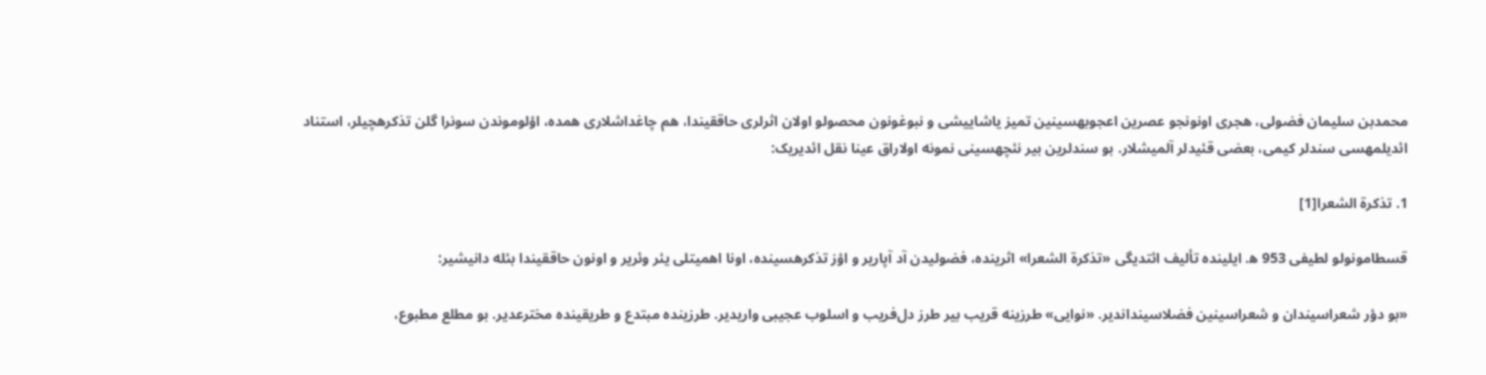محمدبن سلیمان فضولی، هجری اونونجو عصرین اعجوبهسینین تمیز یاشاییشی و نبوغونون محصولو اولان اثرلری حاققیندا، هم چاغداشلاری همده، اؤلوموندن سونرا گلن تذکرهچیلر، استناد ائدیلمهسی سندلر کیمی، بعضی قئیدلر آلمیشلار. بو سندلرین بیر نئچهسینی نمونه اولاراق عینا نقل ائدیریک:

1. تذکرة الشعرا[1]

قسطامونولو لطیفی 953 ه‍. ایلینده تألیف ائتدیگی «تذکرة الشعرا» اثرینده، فضولیدن آد آپاریر و اؤز تذکرهسینده، اونا اهمیتلی یئر وئریر و اونون حاققیندا بئله دانیشیر:

«بو دؤر شعراسیندان و شعراسینین فضلاسینداندیر. «نوایی» طرزینه قریب بیر طرز دل‌فریب و اسلوب عجیبی واریدیر. طرزینده مبتدع و طریقینده مخترعدیر. بو مطلع مطبوع،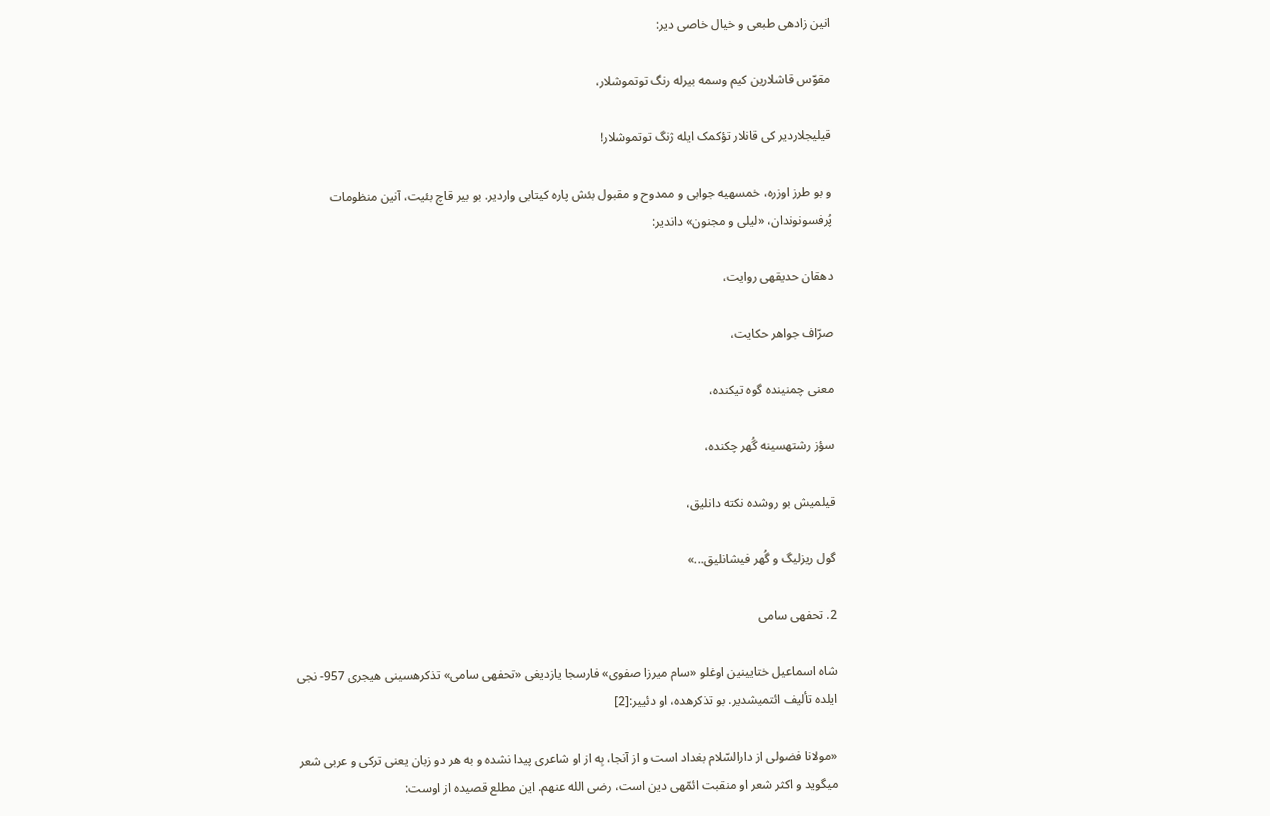انین زادهی طبعی و خیال خاصی دیر:

مقوّس قاشلارین کیم وسمه بیرله رنگ توتموشلار،

قیلیجلاردیر کی قانلار تؤکمک ایله ژنگ توتموشلار!

و بو طرز اوزره، خمسهیه جوابی و ممدوح و مقبول بئش پاره کیتابی واردیر. بو بیر قاچ بئیت، آنین منظومات پُرفسونوندان، «لیلی و مجنون» داندیر:

دهقان حدیقهی روایت،

صرّاف جواهر حکایت،

معنی چمنینده گوه تیکنده،

سؤز رشتهسینه گُهر چکنده،

قیلمیش بو روشده نکته دانلیق،

گول ریزلیگ و گُهر فیشانلیق...»

2. تحفهی سامی

شاه اسماعیل ختایینین اوغلو «سام میرزا صفوی» فارسجا یازدیغی «تحفهی سامی» تذکرهسینی هیجری 957- نجی ایلده تألیف ائتمیشدیر. بو تذکرهده، او دئییر:[2]

«مولانا فضولی از دارالسّلام بغداد است و از آنجا، بِه از او شاعری پیدا نشده و به هر دو زبان یعنی ترکی و عربی شعر میگوید و اکثر شعر او منقبت ائمّهی دین است، رضی الله عنهم. این مطلع قصیده از اوست: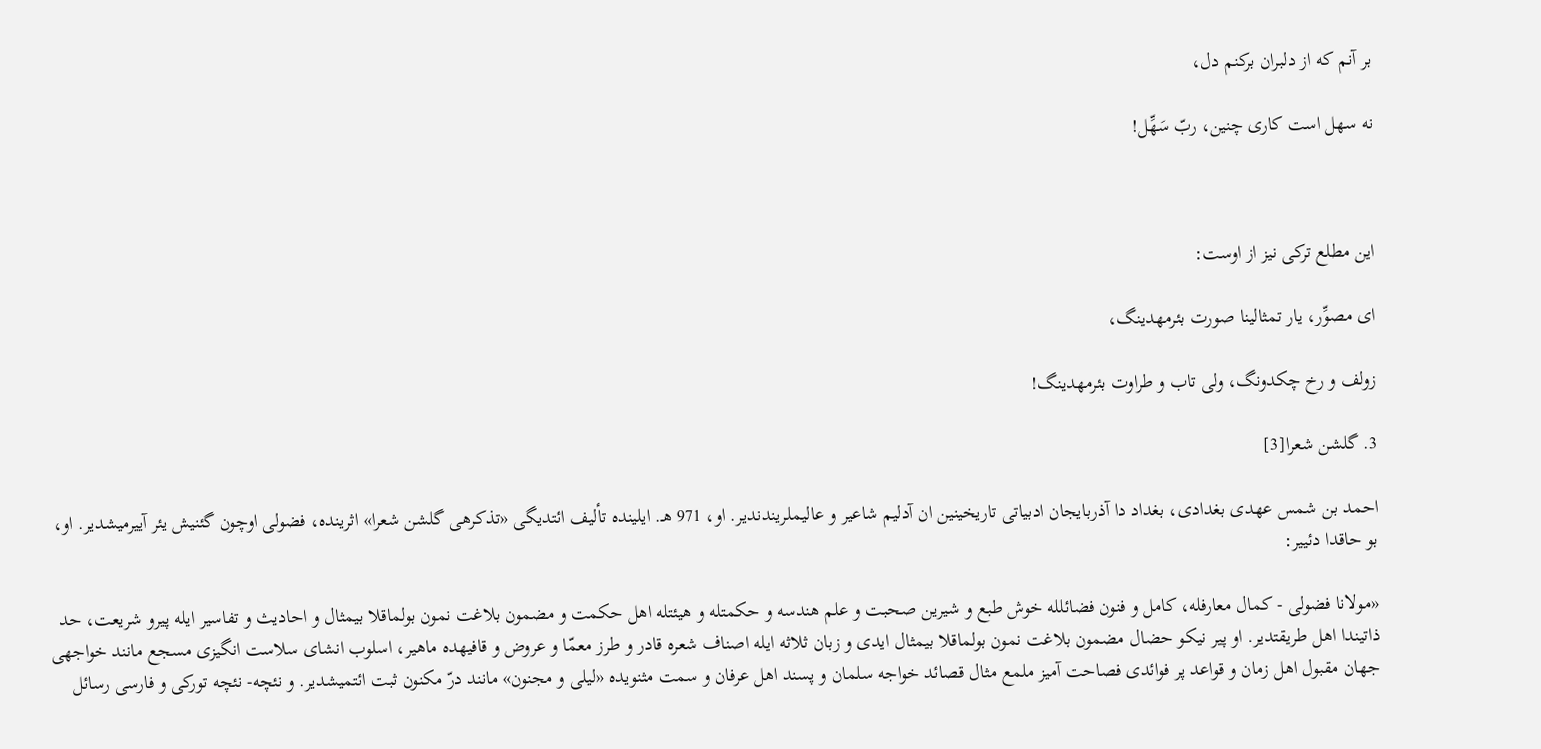بر آنم که از دلبران برکنم دل،

نه سهل است کاری چنین، ربّ سَهِّل!



این مطلع ترکی نیز از اوست:

ای مصوِّر، یار تمثالینا صورت بئرمهدینگ،

زولف و رخ چکدونگ، ولی تاب و طراوت بئرمهدینگ!

3. گلشن شعرا[3]

احمد بن شمس عهدی بغدادی، بغداد دا آذربایجان ادبیاتی تاریخینین ان آدلیم شاعیر و عالیملریندندیر. او، 971 هـ. ایلینده تألیف ائتدیگی «تذکرهی گلشن شعرا» اثرینده، فضولی اوچون گئنیش یئر آییرمیشدیر. او، بو حاقدا دئییر:

«مولانا فضولی - کمال معارفله، کامل و فنون فضائلله خوش طبع و شیرین صحبت و علم هندسه و حکمتله و هیئتله اهل حکمت و مضمون بلاغت نمون بولماقلا بیمثال و احادیث و تفاسیر ایله پیرو شریعت، حد ذاتیندا اهل طریقتدیر. او پیر نیکو حضال مضمون بلاغت نمون بولماقلا بیمثال ایدی و زبان ثلاثه ایله اصناف شعره قادر و طرز معمّا و عروض و قافیهده ماهیر، اسلوب انشای سلاست انگیزی مسجع مانند خواجهی جهان مقبول اهل زمان و قواعد پر فوائدی فصاحت آمیز ملمع مثال قصائد خواجه سلمان و پسند اهل عرفان و سمت مثنویده «لیلی و مجنون» مانند درّ مکنون ثبت ائتمیشدیر. و نئچه- نئچه تورکی و فارسی رسائل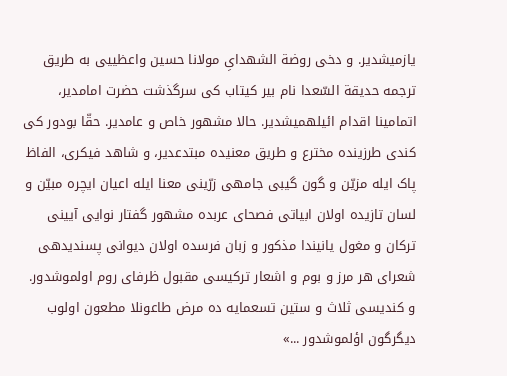یازمیشدیر. و دخی روضة الشهدایِ مولانا حسین واعظییی به طریق ترجمه حدیقة السّعدا نام بیر کیتاب کی سرگذشت حضرت امامدیر، اتمامینا اقدام ائیلهمیشدیر. حالا مشهور خاص و عامدیر. حقّا بودور کی کندی طرزینده مخترع و طریق معنیده مبتدعدیر، و شاهد فیکری، الفاظ پاک ایله مزیّن و گون گیبی جامهی زرّینی معنا ایله اعیان ایچره مبیّن و لسان تازیده اولان ابیاتی فصحای عربده مشهور گفتار نوایی آیینی ترکان و مغول یانیندا مذکور و زبان فرسده اولان دیوانی پسندیدهی شعرای هر مرز و بوم و اشعار ترکیسی مقبول ظرفای روم اولموشدور. و کندیسی ثلاث و ستین تسعمایه ده مرض طاعونلا مطعون اولوب دیگرگون اؤلموشدور ...»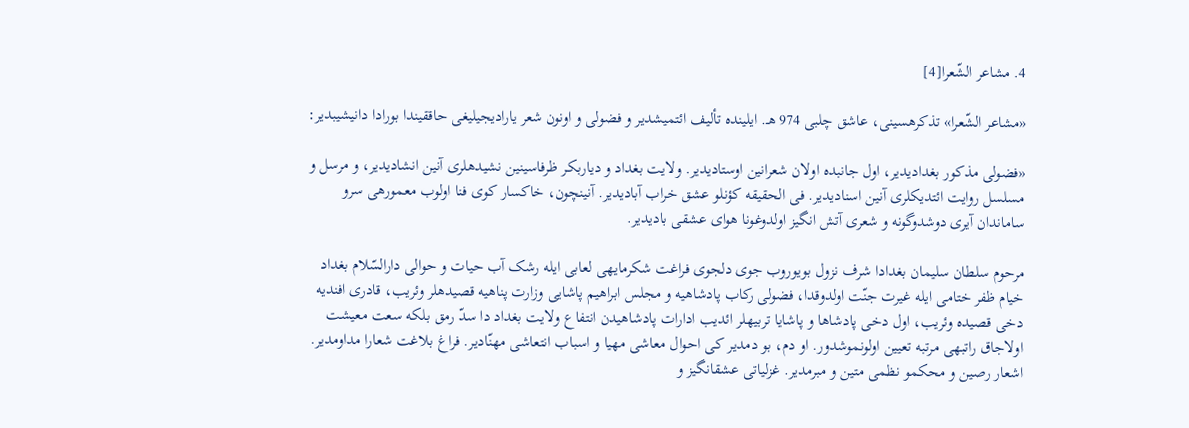4. مشاعر الشّعرا[4]

«مشاعر الشّعرا» تذکرهسینی، عاشق چلبی 974 هـ. ایلینده تألیف ائتمیشدیر و فضولی و اونون شعر یارادیجیلیغی حاققیندا بورادا دانیشیبدیر:

«فضولی مذکور بغدادیدیر، اول جانبده اولان شعرانین اوستادیدیر. ولایت بغداد و دیاربکر ظرفاسینین نشیدهلری آنین انشادیدیر، و مرسل و مسلسل روایت ائتدیکلری آنین اسنادیدیر. فی الحقیقه کؤنلو عشق خراب آبادیدیر. آنینچون، خاکسار کوی فنا اولوب معمورهی سرو ساماندان آیری دوشدوگونه و شعری آتش انگیز اولدوغونا هوای عشقی بادیدیر.

مرحوم سلطان سلیمان بغدادا شرف نزول بویوروب جوی دلجوی فراغت شکرمایهی لعابی ایله رشک آب حیات و حوالی دارالسّلام بغداد خیام ظفر ختامی ایله غیرت جنّت اولدوقدا، فضولی رکاب پادشاهیه و مجلس ابراهیم پاشایی وزارت پناهیه قصیدهلر وئریب، قادری افندیه دخی قصیده وئریب، اول دخی پادشاها و پاشایا تربیهلر ائدیب ادارات پادشاهیدن انتفاع ولایت بغداد دا سدّ رمق بلکه سعت معیشت اولاجاق راتبهی مرتبه تعیین اولونموشدور. او دم، بو دمدیر کی احوال معاشی مهیا و اسباب انتعاشی مهنّادیر. فراغ بلاغت شعارا مداومدیر. اشعار رصین و محکمو نظمی متین و مبرمدیر. غزلیاتی عشقانگیز و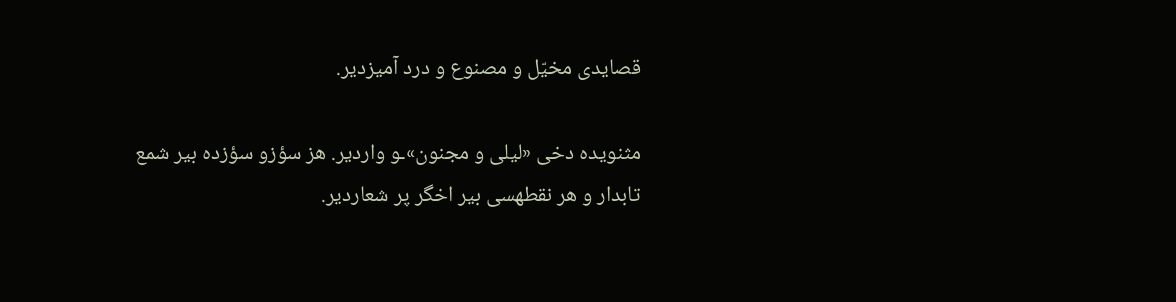قصایدی مخیّل و مصنوع و درد آمیزدیر.

مثنویده دخی «لیلی و مجنون»ـو واردیر. هز سؤزو سؤزده بیر شمع تابدار و هر نقطهسی بیر اخگر پر شعاردیر.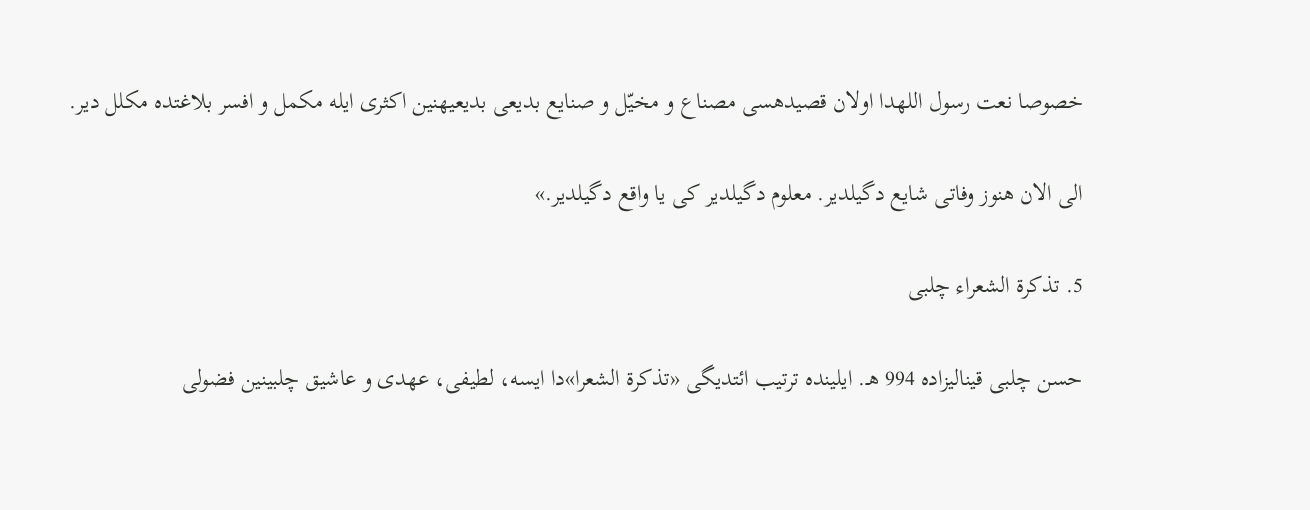خصوصا نعت رسول اللهدا اولان قصیدهسی مصناع و مخیّل و صنایع بدیعی بدیعیهنین اکثری ایله مکمل و افسر بلاغتده مکلل دیر.

الی الان هنوز وفاتی شایع دگیلدیر. معلوم دگیلدیر کی یا واقع دگیلدیر.»

5. تذکرة الشعراء چلبی

حسن چلبی قینالیزاده 994 هـ. ایلینده ترتیب ائتدیگی «تذکرة الشعرا»دا ایسه، لطیفی، عهدی و عاشیق چلبینین فضولی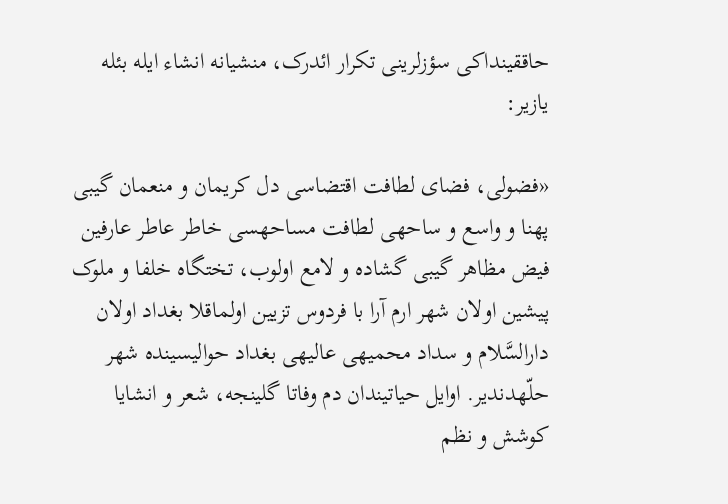حاققینداکی سؤزلرینی تکرار ائدرک، منشیانه انشاء ایله بئله یازیر:

«فضولی، فضای لطافت اقتضاسی دل کریمان و منعمان گیبی پهنا و واسع و ساحهی لطافت مساحهسی خاطر عاطر عارفین فیض مظاهر گیبی گشاده و لامع اولوب، تختگاه خلفا و ملوک پیشین اولان شهر ارم آرا با فردوس تزیین اولماقلا بغداد اولان دارالسَّلام و سداد محمیهی عالیهی بغداد حوالیسینده شهر حلّهدندیر. اوایل حیاتیندان دم وفاتا گلینجه، شعر و انشایا کوشش و نظم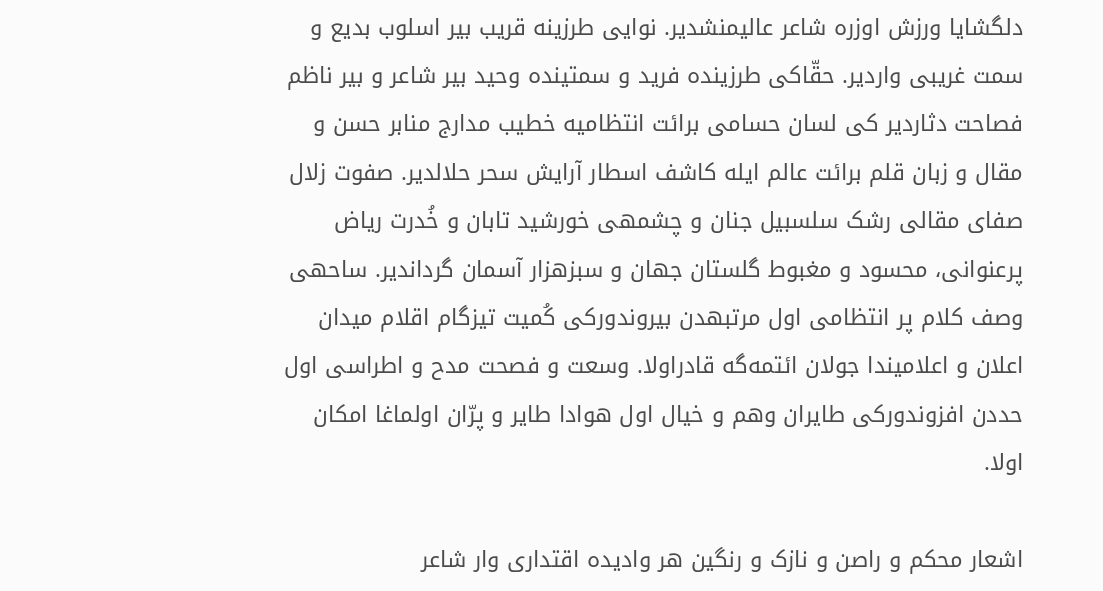دلگشایا ورزش اوزره شاعر عالیمنشدیر. نوایی طرزینه قریب بیر اسلوب بدیع و سمت غریبی واردیر. حقّاکی طرزینده فرید و سمتینده وحید بیر شاعر و بیر ناظم فصاحت دثاردیر كی لسان حسامی برائت انتظامیه خطیب مدارج منابر حسن و مقال و زبان قلم برائت عالم ایله کاشف اسطار آرایش سحر حلالدیر. صفوت زلال صفای مقالی رشک سلسبیل جنان و چشمهی خورشید تابان و خُدرت ریاض پرعنوانی، محسود و مغبوط گلستان جهان و سبزهزار آسمان گرداندیر. ساحهی وصف کلام پر انتظامی اول مرتبهدن بیروندورکی کُمیت تیزگام اقلام میدان اعلان و اعلامیندا جولان ائتمه‌گه قادراولا. وسعت و فصحت مدح و اطراسی اول حددن افزوندورکی طایران وهم و خیال اول هوادا طایر و پرّان اولماغا امکان اولا.

اشعار محکم و راصن و نازک و رنگین هر وادیده اقتداری وار شاعر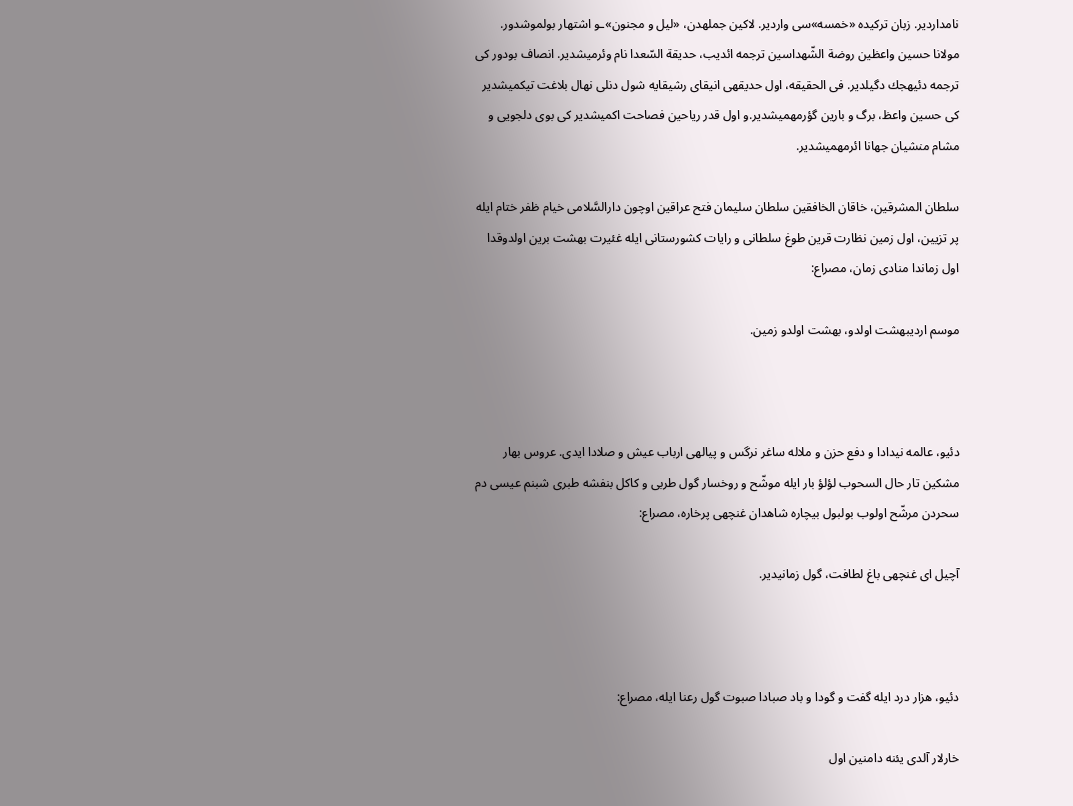نامداردیر. زبان ترکیده «خمسه»سی واردیر. لاکین جملهدن، «لیل و مجنون»ـو اشتهار بولموشدور. مولانا حسین واعظین روضة الشّهداسین ترجمه ائدیب، حدیقة السّعدا نام وئرمیشدیر. انصاف بودور كی ترجمه دئیهجك دگیلدیر. فی الحقیقه، اول حدیقهی انیقای رشیقایه شول دنلی نهال بلاغت تیكمیشدیر كی حسین واعظ، برگ و بارین گؤرمهمیشدیر.و اول قدر ریاحین فصاحت اكمیشدیر كی بوی دلجویی و مشام منشیان جهانا ائرمهمیشدیر.

سلطان المشرقین، خاقان الخافقین سلطان سلیمان فتح عراقین اوچون دارالسَّلامی خیام ظفر ختام ایله پر تزیین، اول زمین نظارت قرین طوغ سلطانی و رایات كشورستانی ایله غئیرت بهشت برین اولدوقدا اول زماندا منادی زمان، مصراع:

موسم اردیبهشت اولدو، بهشت اولدو زمین.



دئیو، عالمه نیدادا و دفع حزن و ملاله ساغر نرگس و پیالهی ارباب عیش و صلادا ایدی. عروس بهار مشكین تار حال السحوب لؤلؤ بار ایله موشّح و روخسار گول طربی و كاكل بنفشه طبری شبنم عیسی دم سحردن مرشّح اولوب بولبول بیچاره شاهدان غنچهی پرخاره، مصراع:

آچیل ای غنچهی باغ لطافت، گول زمانیدیر.



دئیو، هزار درد ایله گفت و گودا و باد صبادا صبوت گول رعنا ایله، مصراع:

خارلار آلدی یئنه دامنین اول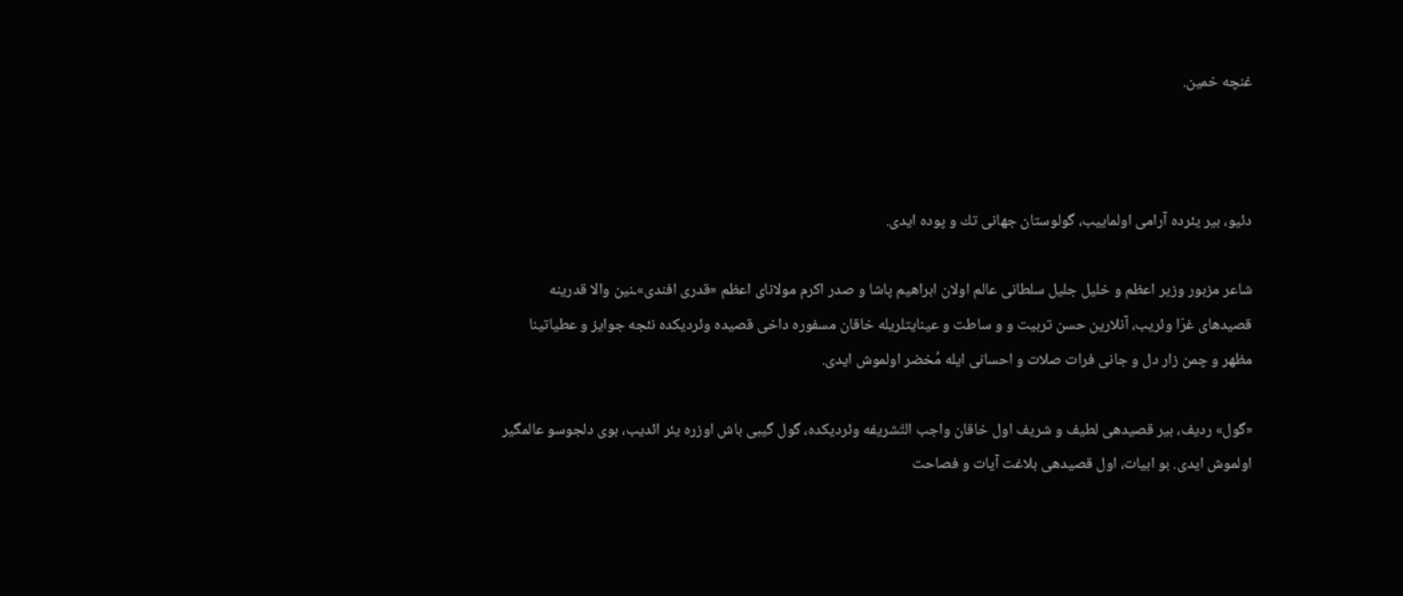غنچه خمین.



دئیو، بیر یئرده آرامی اولماییب، گولوستان جهانی تك و پوده ایدی.

شاعر مزبور وزیر اعظم و خلیل جلیل سلطانی عالم اولان ابراهیم پاشا و صدر اكرم مولانای اعظم «قدری افندی»ـنین والا قدرینه قصیدهای غرّا وئریب، آنلارین حسن تربیت و و ساطت و عینایتلریله خاقان مسفوره داخی قصیده وئردیكده نئجه جوایز و عطیاتینا مظهر و چمن زار دل و جانی فرات صلات و احسانی ایله مُخضر اولموش ایدی.

«گول» ردیف، بیر قصیدهی لطیف و شریف اول خاقان واجب التّشریفه وئردیكده، گول گیبی باش اوزره یئر ائدیب، بوی دلجوسو عالمگیر اولموش ایدی. بو ابیات، اول قصیدهی بلاغت آیات و فصاحت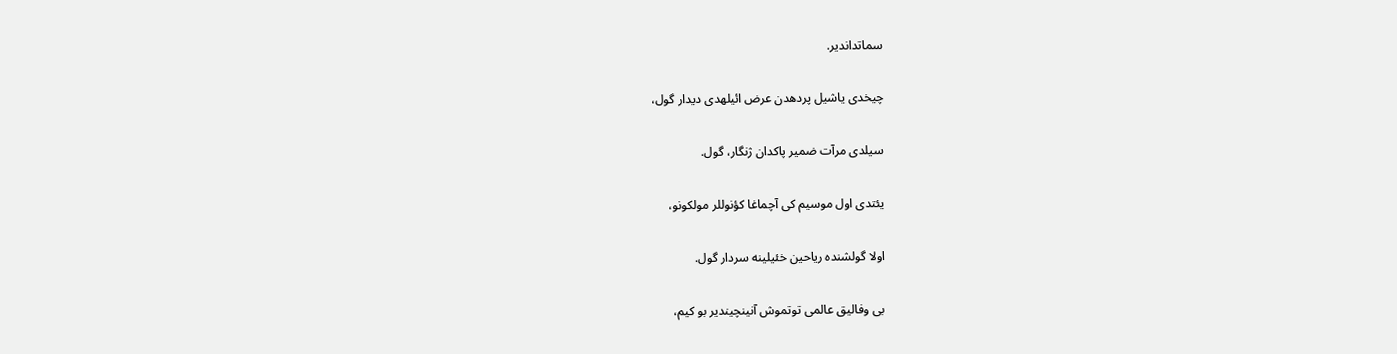سماتداندیر.

چیخدی یاشیل پردهدن عرض ائیلهدی دیدار گول،

سیلدی مرآت ضمیر پاکدان ژنگار، گول.

یئتدی اول موسیم کی آچماغا کؤنوللر مولکونو،

اولا گولشنده ریاحین خئیلینه سردار گول.

بی وفالیق عالمی توتموش آنینچیندیر بو کیم،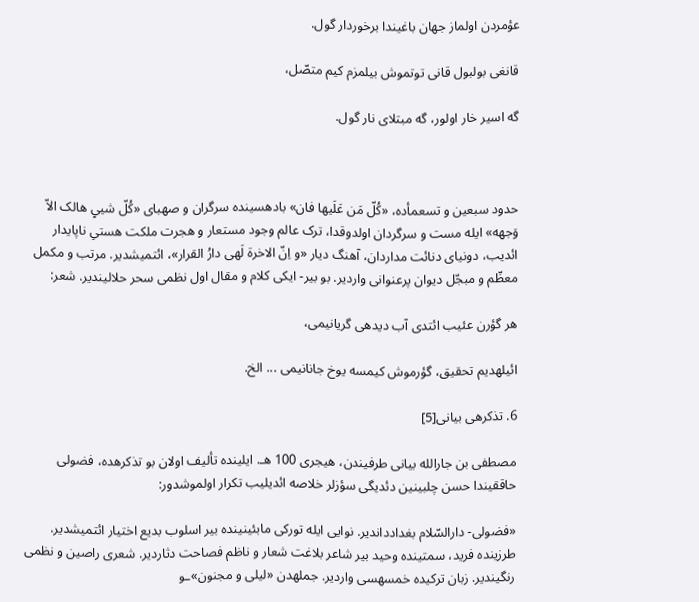عؤمردن اولماز جهان باغیندا برخوردار گول.

قانغی بولبول قانی توتموش بیلمزم کیم متصّل،

گه اسیر خار اولور، گه مبتلای نار گول.



حدود سبعین و تسعمأده، «كُلّ مَن عَلَیها فان» بادهسینده سرگران و صهبای «کُلّ شییٍ هالک الاّ وَجهه» ایله مست و سرگردان اولدوقدا، ترک عالم وجود مستعار و هجرت ملکت هستیِ ناپایدار ائدیب، دونیای دنائت مداردان، آهنگ دیار «و اِنّ الاخرة لَهی دارُ القرار»، ائتمیشدیر. مرتب و مکمل معظّم و مبجّل دیوان پرعنوانی واردیر. بو بیر- ایکی کلام و مقال اول نظمی سحر حلالیندیر. شعر:

هر گؤرن عئیب ائتدی آب دیدهی گریانیمی،

ائیلهدیم تحقیق، گؤرموش کیمسه یوخ جانانیمی ... الخ.

6. تذکرهی بیانی[5]

مصطفی بن جارالله بیانی طرفیندن، هیجری 100 هـ. ایلینده تألیف اولان بو تذکرهده، فضولی حاققیندا حسن چلبینین دئدیگی سؤزلر خلاصه ائدیلیب تکرار اولموشدور:

«فضولی- دارالسّلام بغدادداندیر. نوایی ایله تورکی مابئینینده بیر اسلوب بدیع اختیار ائتمیشدیر. طرزینده فرید، سمتینده وحید بیر شاعر بلاغت شعار و ناظم فصاحت دثاردیر. شعری راصین و نظمی رنگیندیر. زبان ترکیده خمسهسی واردیر. جملهدن «لیلی و مجنون»ـو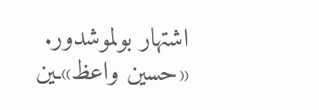اشتهار بولموشدور. «حسین واعظ»ـین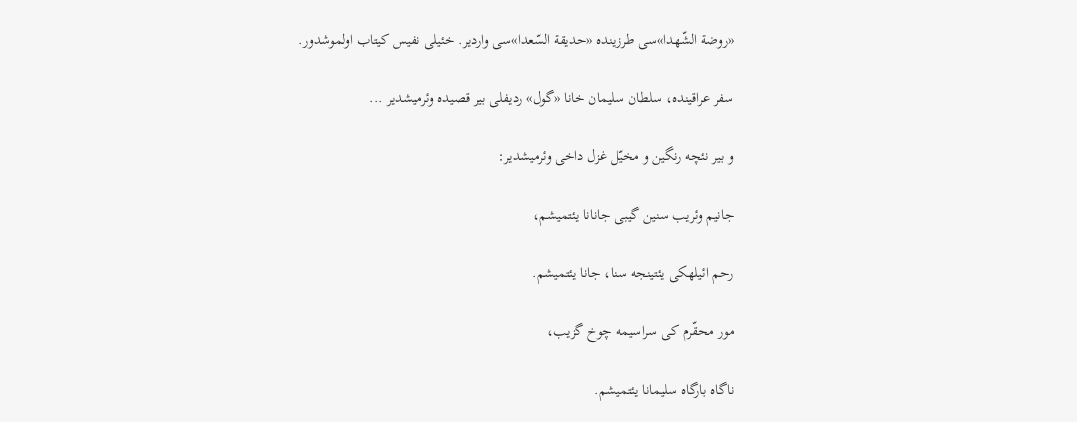«روضة الشّهدا»سی طرزینده «حدیقة السّعدا»سی واردیر. خئیلی نفیس کیتاب اولموشدور.

سفر عراقینده، سلطان سلیمان خانا «گول» ردیفلی بیر قصیده وئرمیشدیر ...

و بیر نئچه رنگین و مخیّل غزل داخی وئرمیشدیر:

جانیم وئریب سنین گیبی جانانا یئتمیشم،

رحم ائیلهکی یئتینجه سنا، جانا یئتمیشم.

مور محقّرم کی سراسیمه چوخ گزیب،

ناگاه بارگاه سلیمانا یئتمیشم.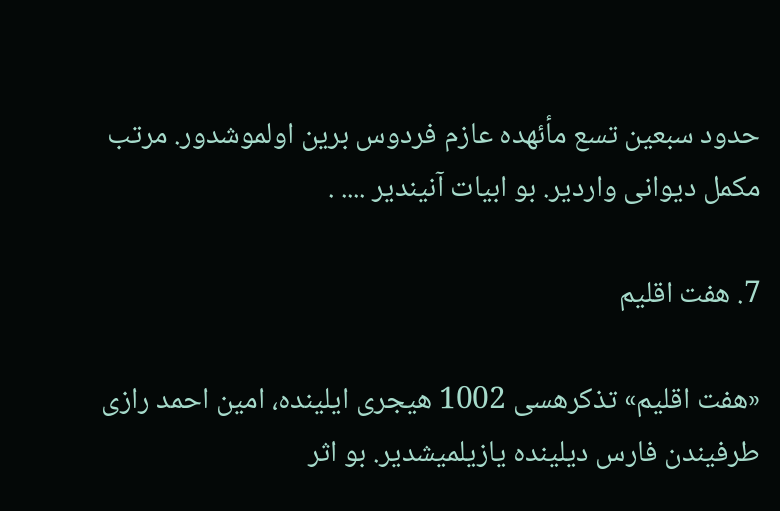حدود سبعین تسع مأئهده عازم فردوس برین اولموشدور. مرتب مكمل دیوانی واردیر. بو ابیات آنیندیر .... .

7. هفت اقلیم

«هفت اقلیم» تذكرهسی 1002 هیجری ایلینده، امین احمد رازی طرفیندن فارس دیلینده یازیلمیشدیر. بو اثر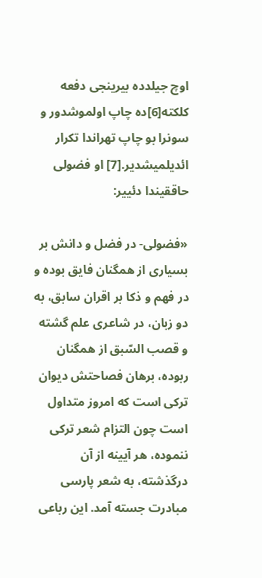اوچ جیلدده بیرینجی دفعه كلكته[6]ده چاپ اولموشدور و سونرا بو چاپ تهراندا تكرار ائدیلمیشدیر.[7] او فضولی حاققیندا دئییر:

«فضولی- در فضل و دانش بر بسیاری از همگنان فایق بوده و در فهم و ذكا بر اقران سابق، به دو زبان، در شاعری علم گشته و قصب السّبق از همگنان ربوده، برهان فصاحتش دیوان تركی است كه امروز متداول است چون التزام شعر تركی ننموده، هر آیینه از آن درگذشته، به شعر پارسی مبادرت جسته آمد. این رباعی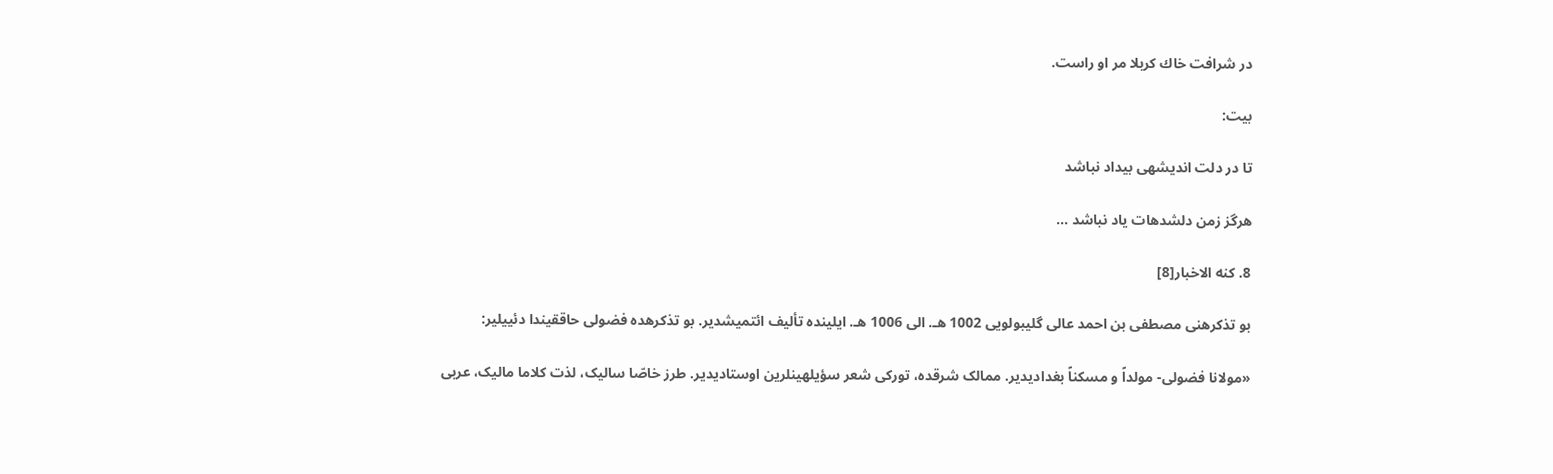در شرافت خاك كربلا مر او راست.

بیت:

تا در دلت اندیشهی بیداد نباشد

هرگز زمن دلشدهات یاد نباشد ...

8. کنه الاخبار[8]

بو تذکرهنی مصطفی بن احمد عالی گلیبولویی 1002 هـ. الی 1006 هـ. ایلینده تألیف ائتمیشدیر. بو تذکرهده فضولی حاققیندا دئییلیر:

«مولانا فضولی- مولداً و مسکناً بغدادیدیر. ممالک شرقده، تورکی شعر سؤیلهینلرین اوستادیدیر. طرز خاصّا سالیک، لذت کلاما مالیک، عربی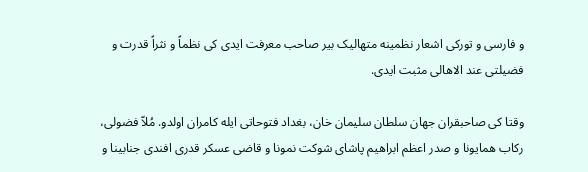و فارسی و تورکی اشعار نظمینه متهالیک بیر صاحب معرفت ایدی کی نظماً و نثراً قدرت و فضیلتی عند الاهالی مثبت ایدی.

وقتا کی صاحبقران جهان سلطان سلیمان خان، بغداد فتوحاتی ایله کامران اولدو. مُلاّ فضولی، رکاب همایونا و صدر اعظم ابراهیم پاشای شوکت نمونا و قاضی عسکر قدری افندی جنابینا و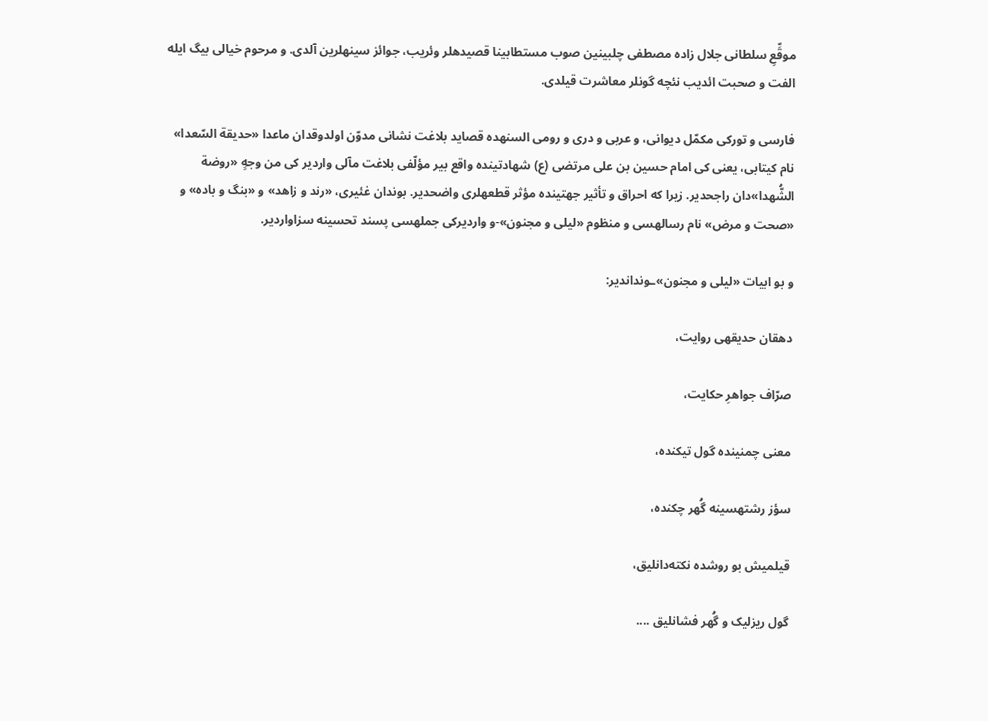موقِّعِ سلطانی جلال زاده مصطفی چلبینین صوب مستطابینا قصیدهلر وئریب، جوائز سینهلرین آلدی. و مرحوم خیالی بیگ ایله الفت و صحبت ائدیب نئچه گونلر معاشرت قیلدی.

فارسی و تورکی مکمّل دیوانی، و عربی و دری و رومی السنهده قصاید بلاغت نشانی مدوّن اولدوقدان ماعدا «حدیقة السّعدا» نام کیتابی، یعنی کی امام حسین بن علی مرتضی (ع) شهادتینده واقع بیر مؤلّفی بلاغت مآلی واردیر کی من وجهٍ «روضة الشُّهدا»دان راجحدیر. زیرا که احراق و تأثیر جهتینده مؤثر قطعهلری واضحدیر. بوندان غئیری، «رند و زاهد» و «بنگ و باده» و «صحت و مرض» نام رسالهسی و منظوم «لیلی و مجنون»-و واردیرکی جملهسی پسند تحسینه سزاواردیر.

و بو ابیات «لیلی و مجنون»ـونداندیر:

دهقان حدیقهی روایت،

صرّاف جواهرِ حکایت،

معنی چمنینده گول تیکنده،

سؤز رشتهسینه گُهر چکنده،

قیلمیش بو روشده نکته‌دانلیق،

گول ریزلیک و گُهر فشانلیق ....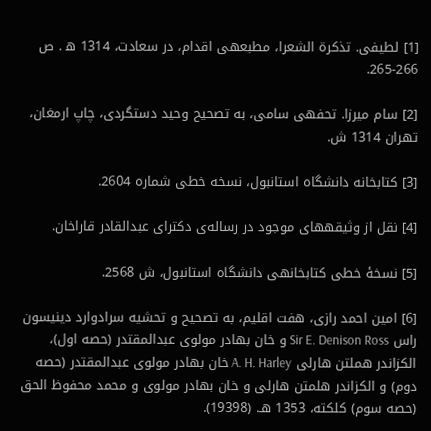[1] لطیفی. تذکرة الشعرا، مطبعهی اقدام، در سعادت، 1314 ه‍ . ص 266-265.

[2] سام میرزا. تحفهی سامی، به تصحیح وحید دستگردی، چاپ ارمغان، تهران 1314 ش.

[3] کتابخانه دانشگاه استانبول، نسخه خطی شماره 2604.

[4] نقل از وثیقههای موجود در رساله‌ی دکترای عبدالقادر قاراخان.

[5] نسخۀ خطی كتابخانهی دانشگاه استانبول، ش 2568.

[6] امین احمد رازی، هفت اقلیم، به تصحیح و تحشیه سرادوارد دینیسون راس Sir E. Denison Ross و خان بهادر مولوی عبدالمقتدر (حصه اول)، الكزاندر هملتن هارلی A. H. Harley خان بهادر مولوی عبدالمقتدر (حصه دوم) و الكزاندر هلمتن هارلی و خان بهادر مولوی و محمد محفوظ الحق (حصه سوم) كلكته، 1353 هـ. (19398).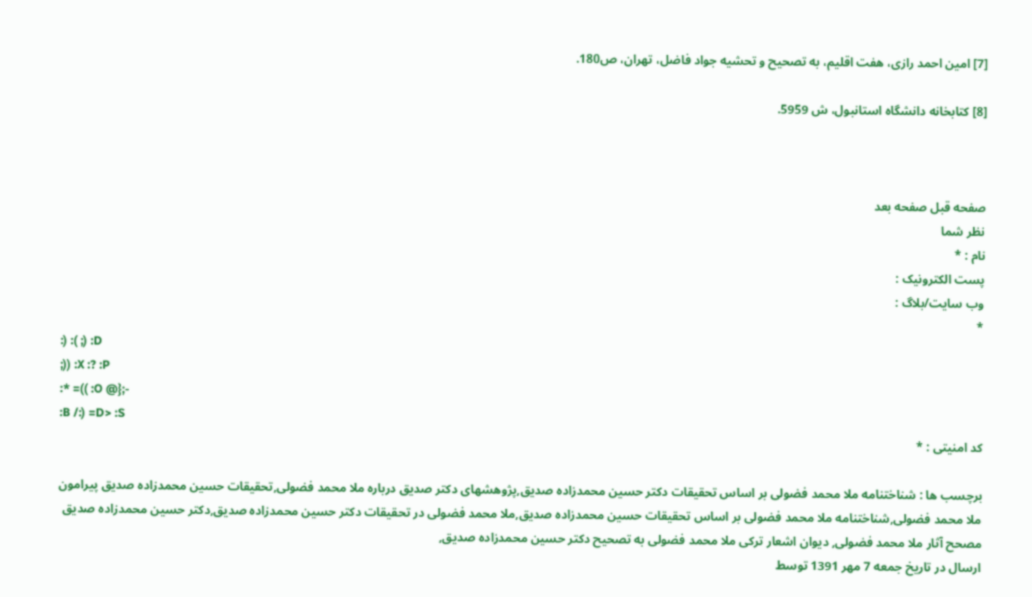[7] امین احمد رازی، هفت اقلیم، به تصحیح و تحشیه جواد فاضل، تهران، ص180.

[8] کتابخانه دانشگاه استانبول، ش 5959.



صفحه قبل صفحه بعد
نظر شما
نام : *
پست الکترونیک :
وب سایت/بلاگ :
*
:) :( ;) :D
;)) :X :? :P
:* =(( :O @};-
:B /:) =D> :S
کد امنیتی : *

برچسب ها : شناختنامه ملا محمد فضولی بر اساس تحقیقات دکتر حسین محمدزاده صدیق,پژوهشهای دکتر صدیق درباره ملا محمد فضولی,تحقیقات حسین محمدزاده صدیق پیرامون ملا محمد فضولی,شناختنامه ملا محمد فضولی بر اساس تحقیقات حسین محمدزاده صدیق,ملا محمد فضولی در تحقیقات دکتر حسین محمدزاده صدیق,دکتر حسین محمدزاده صدیق مصحح آثار ملا محمد فضولی, دیوان اشعار ترکی ملا محمد فضولی به تصحیح دکتر حسین محمدزاده صدیق,
ارسال در تاريخ جمعه 7 مهر 1391 توسط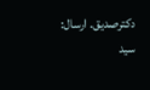دکترصدیق. ارسال: سید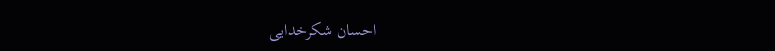احسان شکرخدایی